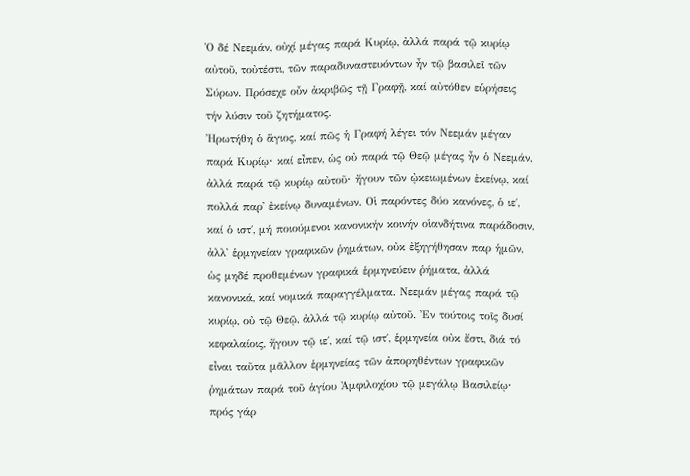Ὁ δέ Νεεμάν, οὐχί μέγας παρά Κυρίῳ, ἀλλά παρά τῷ κυρίῳ αὐτοῦ, τοὐτέστι, τῶν παραδυναστευόντων ἦν τῷ βασιλεῖ τῶν Σύρων. Πρόσεχε οὖν ἀκριβῶς τῇ Γραφῇ, καί αὐτόθεν εὑρήσεις τήν λύσιν τοῦ ζητήματος.
Ἠρωτήθη ὁ ἅγιος, καί πῶς ἡ Γραφή λέγει τόν Νεεμάν μέγαν παρά Κυρίῳ∙ καί εἶπεν, ὡς οὐ παρά τῷ Θεῷ μέγας ἦν ὁ Νεεμάν, ἀλλά παρά τῷ κυρίῳ αὐτοῦ∙ ἤγουν τῶν ᾠκειωμένων ἐκείνῳ, καί πολλά παρ᾽ ἐκείνῳ δυναμένων. Οἱ παρόντες δύο κανόνες, ὁ ιε΄, καί ὁ ιστ΄, μή ποιούμενοι κανονικήν κοινήν οἱανδήτινα παράδοσιν, ἀλλ᾽ ἑρμηνείαν γραφικῶν ῥημάτων, οὐκ ἐξηγήθησαν παρ ἡμῶν, ὡς μηδέ προθεμένων γραφικά ἑρμηνεύειν ῥήματα, ἀλλά κανονικά, καί νομικά παραγγέλματα. Νεεμάν μέγας παρά τῷ κυρίῳ, οὐ τῷ Θεῷ, ἀλλά τῷ κυρίῳ αὐτοῦ. Ἐν τούτοις τοῖς δυσί κεφαλαίοις, ἤγουν τῷ ιε΄, καί τῷ ιστ΄, ἑρμηνεία οὐκ ἔστι, διά τό εἶναι ταῦτα μᾶλλον ἑρμηνείας τῶν ἀπορηθέντων γραφικῶν ῥημάτων παρά τοῦ ἁγίου Ἀμφιλοχίου τῷ μεγάλῳ Βασιλείῳ∙ πρός γάρ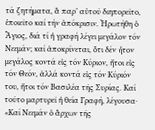τά ζητήματα, ἅ παρ’ αὐτοῦ διηπορεῖτο, ἐποιεῖτο καί τήν ἀπόκρισιν. Ἠρωτήθη ὁ Ἅγιος, διά τί ἡ γραφή λέγει μεγάλον τόν Νεεμάν; καί ἀποκρίνεται, ὅτι δέν ἦτον μεγάλος κοντά εἰς τόν Κύριον, ἤτοι εἰς τόν Θεόν, ἀλλά κοντά εἰς τόν Κύριόν του, ἤτοι τόν Βασιλέα τῆς Συρίας. Καί τοῦτο μαρτυρεῖ ἡ θεία Γραφή, λέγουσα∙ «Καί Νεεμάν ὁ ἄρχων τῆς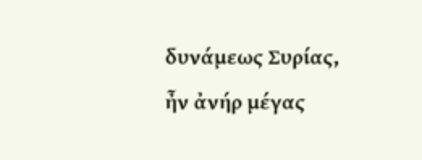δυνάμεως Συρίας, ἦν ἀνήρ μέγας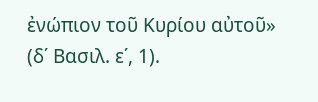ἐνώπιον τοῦ Κυρίου αὐτοῦ» (δ΄ Βασιλ. ε΄, 1).